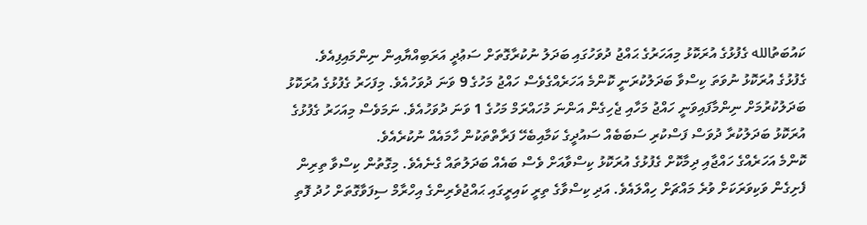ކައުބަތުالله ގެފުޅުގެ އުރަކޮޅު މިއަހަރުގެ ޙައްޖު ދުވަހުގައި ބަދަލު ނުކުރާގޮތަށް ސަޢުދީ އަރަބިއްޔާއިން ނިންމައިފިއެވެ.
ގެފުޅުގެ އުރަކޮޅު ނުވަތަ ކިސްވާ ބަދަލުކުރަނީ ކޮންމެ އަހަރެއްގެވެސް ހައްޖު މަހުގެ 9 ވަނަ ދުވަހުއެވެ. މިފަހަރު ގެފުޅުގެ އުރަކޮޅު ބަދަލުކުރުމަށް ނިންމާފައިވަނީ ހައްޖު މަހާއި ޖެހިގެން އަންނަ މުހައްރަމް މަހުގެ 1 ވަނަ ދުވަހުއެވެ. ނަމަވެސް މިއަހަރު ގެފުޅުގެ އުރަކޮޅު ބަދަލުކުރާ ދުވަސް ފަސްކުރި ސަބަބެއް ސައުދީގެ ކަމާއިބެހޭ ފަރާތްތަކުން ހާމައެއް ނުކުރެއެވެ.
ކޮންމެ އަހަރެއްގެ ހައްޖާއި ދިމާކޮށް ގެފުޅުގެ އުރަކޮޅު ކިސްވާއަށް ވެސް ބައެއް ބަދަލުތައް ގެނެއެވެ. މިގޮތުން ކިސްވާ ތިރިން ފެށިގެން ވަކިވަރަކަށް ވުރެ މައްޗަށް ހިއްލައެވެ. އަދި ކިސްވާގެ ތިރީ ކައިރީގައި ޙައްޖުވެރިންގެ އިހްރާމް ސިފަވާގޮތަށް ހުދު ފޮތި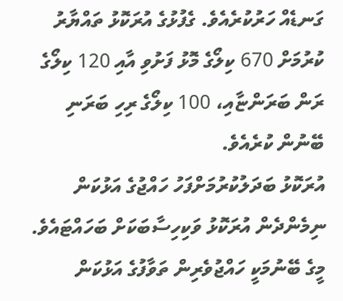ގަނޑެއް ހަރުކުރެއެވެ. ގެފުޅުގެ އުރަކޮޅު ތައްޔާރު ކުރުމަށް 670 ކިލޯގެ މޮޅު ފަށުވި އާއި 120 ކިލޯގެ ރަން ބަރަންޏާއި، 100 ކިލޯގެ ރިހި ބަރަނި ބޭނުން ކުރެއެވެ.
އުރަކޮޅު ބަދަލުކުރުމަށްފަހު ހައްޖުގެ އަޅުކަން ނިމެންދެން އުރަކޮޅު ވަކިހިސާބަކަށް ބަހައްޓައެވެ. މީގެ ބޭނުމަކީ ހައްޖުވެރިން ތަވާފުގެ އަޅުކަން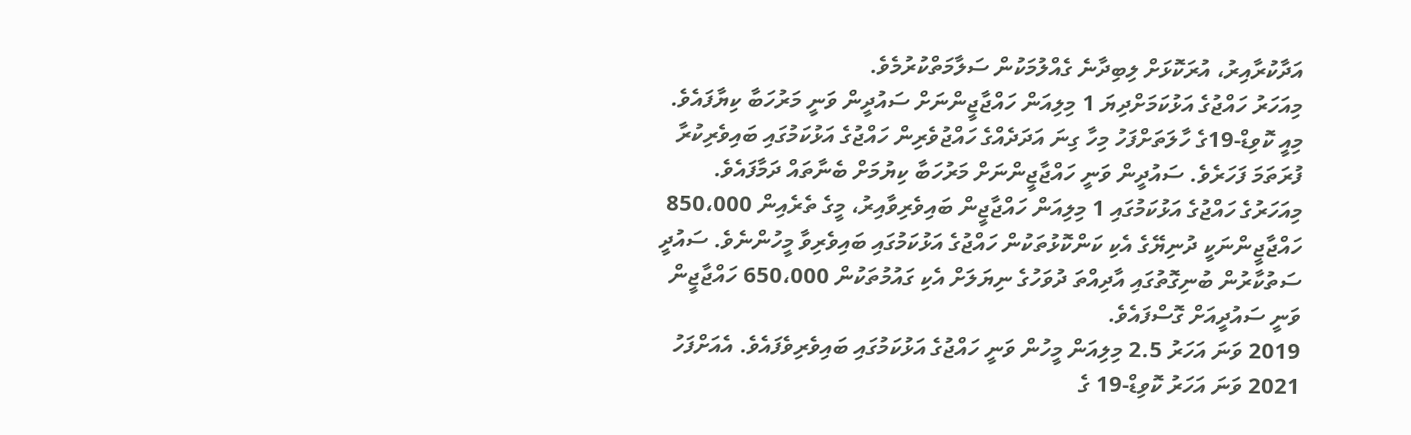އަދާކުރާއިރު، އުރަކޮޅަށް ލިބިދާނެ ގެއްލުމަކުން ސަލާމަތްކުރުމެވެ.
މިއަހަރު ހައްޖުގެ އަޅުކަމަށްދިޔަ 1 މިލިއަން ހައްޖާޖީންނަށް ސައުދީން ވަނީ މަރުހަބާ ކިޔާފައެވެ. މިއީ ކޮވިޑް-19ގެ ހާލަތަށްފަހު މިހާ ގިނަ އަދަދެއްގެ ހައްޖުވެރިން ހައްޖުގެ އަޅުކަމުގައި ބައިވެރިކުރާ ފުރަތަމަ ފަހަރެވެ. ސައުދީން ވަނީ ހައްޖާޖީންނަށް މަރުހަބާ ކިޔުމަށް ބެނާތައް ދަމާފައެވެ.
މިއަހަރުގެ ހައްޖުގެ އަޅުކަމުގައި 1 މިލިއަން ހައްޖާޖީން ބައިވެރިވާއިރު، މީގެ ތެރެއިން 850،000 ހައްޖާޖީންނަކީ ދުނިޔޭގެ އެކި ކަންކޮޅުތަކުން ހައްޖުގެ އަޅުކަމުގައި ބައިވެރިވާ މީހުންނެވެ. ސައުދީ ސަތުކާރުން ބުނިގޮތުގައި އާދިއްތަ ދުވަހުގެ ނިޔަލަށް އެކި ގައުމުތަކުން 650،000 ހައްޖާޖީން ވަނީ ސައުދީއަށް ގޮސްފައެވެ.
2019 ވަނަ އަހަރު 2.5 މިލިއަން މީހުން ވަނީ ހައްޖުގެ އަޅުކަމުގައި ބައިވެރިވެފައެވެ. އެއަށްފަހު 2021 ވަނަ އަހަރު ކޮވިޑް-19 ގެ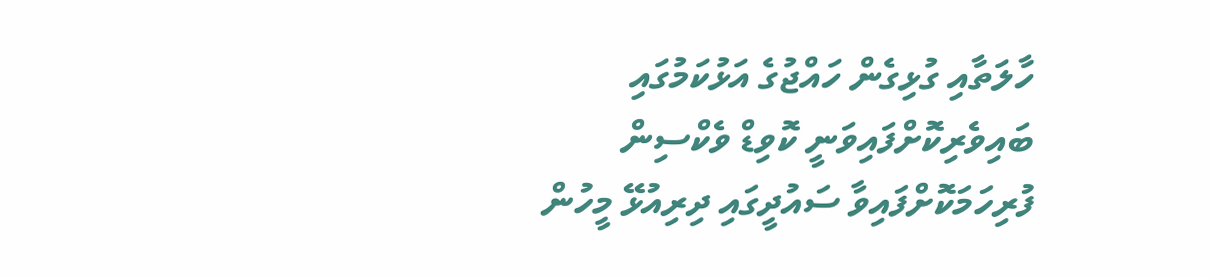ހާލަތާއި ގުޅިގެން ހައްޖުގެ އަޅުކަމުގައި ބައިވެރިކޮށްފައިވަނީ ކޮވިޑް ވެކްސިން ފުރިހަމަކޮށްފައިވާ ސައުދީގައި ދިރިއުޅޭ މީހުން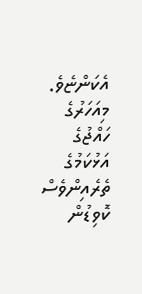އެކަންޏެވެ.
މިއަހަރުގެ ހައްޖުގެ އަޅުކަމުގެ ތެރެއިންވެސް ކޮވިޑުން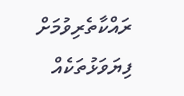ރައްކާތެރިވުމަށް ފިޔަވަޅުތަކެއް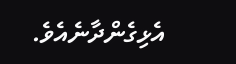އެޅިގެންދާނެއެވެ.